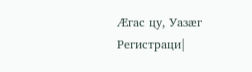Æгас цу, Уазæг
Регистраци|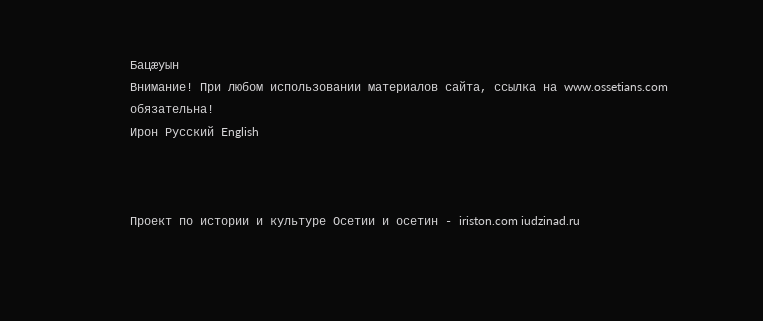Бацæуын
Внимание! При любом использовании материалов сайта, ссылка на www.ossetians.com обязательна!
Ирон Русский English



Проект по истории и культуре Осетии и осетин - iriston.com iudzinad.ru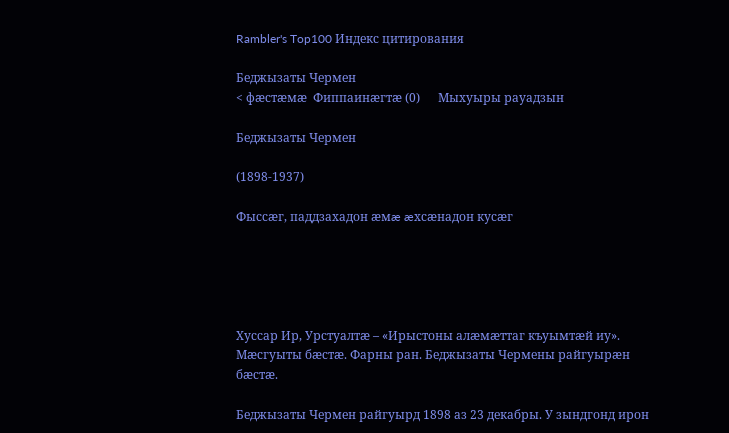Rambler's Top100 Индекс цитирования

Беджызаты Чермен
< фæстæмæ  Фиппаинæгтæ (0)      Мыхуыры рауадзын

Беджызаты Чермен

(1898-1937)

Фыссæг, паддзахадон æмæ æхсæнадон кусæг





Хуссар Ир, Урстуалтæ – «Ирыстоны алæмæттаг къуымтæй иу». Мæсгуыты бæстæ. Фарны ран. Беджызаты Чермены райгуырæн бæстæ.

Беджызаты Чермен райгуырд 1898 аз 23 декабры. У зындгонд ирон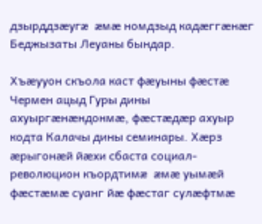дзырддзæугæ æмæ номдзыд кадæггæнæг Беджызаты Леуаны бындар.

Хъæууон скъола каст фæуыны фæстæ Чермен ацыд Гуры дины ахуыргæнæндонмæ, фæстæдæр ахуыр кодта Калачы дины семинары. Хæрз æрыгонæй йæхи сбаста социал-революцион къордтимæ æмæ уымæй фæстæмæ суанг йæ фæстаг сулæфтмæ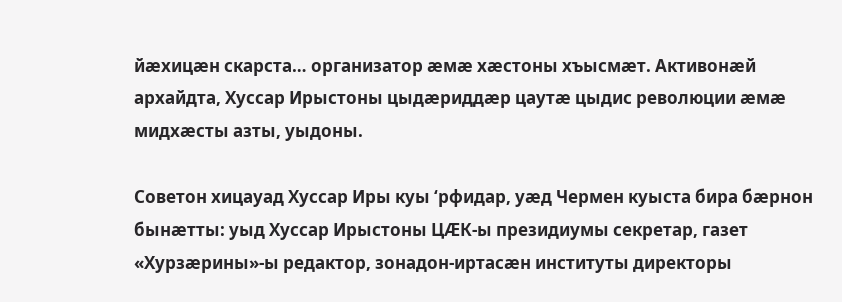йæхицæн скарста… организатор æмæ хæстоны хъысмæт. Активонæй архайдта, Хуссар Ирыстоны цыдæриддæр цаутæ цыдис революции æмæ мидхæсты азты, уыдоны.

Советон хицауад Хуссар Иры куы ‘рфидар, уæд Чермен куыста бира бæрнон бынæтты: уыд Хуссар Ирыстоны ЦÆК-ы президиумы секретар, газет «Хурзæрины»-ы редактор, зонадон-иртасæн институты директоры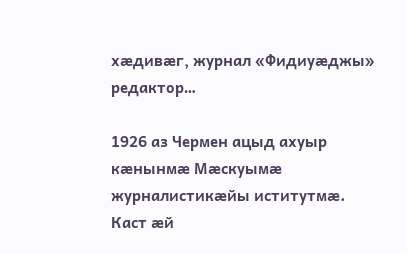хæдивæг, журнал «Фидиуæджы» редактор…

1926 аз Чермен ацыд ахуыр кæнынмæ Мæскуымæ журналистикæйы иститутмæ. Каст æй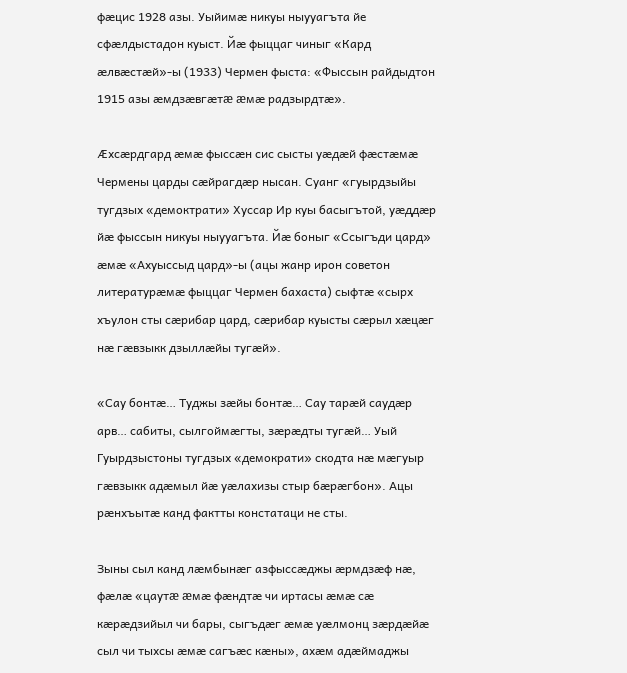фæцис 1928 азы. Уыйимæ никуы ныууагъта йе сфæлдыстадон куыст. Йæ фыццаг чиныг «Кард æлвæстæй»-ы (1933) Чермен фыста: «Фыссын райдыдтон 1915 азы æмдзæвгæтæ æмæ радзырдтæ».

Æхсæрдгард æмæ фыссæн сис сысты уæдæй фæстæмæ Чермены царды сæйрагдæр нысан. Суанг «гуырдзыйы тугдзых «демоктрати» Хуссар Ир куы басыгътой, уæддæр йæ фыссын никуы ныууагъта. Йæ боныг «Ссыгъди цард» æмæ «Ахуыссыд цард»-ы (ацы жанр ирон советон литературæмæ фыццаг Чермен бахаста) сыфтæ «сырх хъулон сты сæрибар цард, сæрибар куысты сæрыл хæцæг нæ гæвзыкк дзыллæйы тугæй».

«Сау бонтæ… Туджы зæйы бонтæ… Сау тарæй саудæр арв… сабиты, сылгоймæгты, зæрæдты тугæй… Уый Гуырдзыстоны тугдзых «демократи» скодта нæ мæгуыр гæвзыкк адæмыл йæ уæлахизы стыр бæрæгбон». Ацы рæнхъытæ канд фактты констатаци не сты.

Зыны сыл канд лæмбынæг азфыссæджы æрмдзæф нæ, фæлæ «цаутæ æмæ фæндтæ чи иртасы æмæ сæ кæрæдзийыл чи бары, сыгъдæг æмæ уæлмонц зæрдæйæ сыл чи тыхсы æмæ сагъæс кæны», ахæм адæймаджы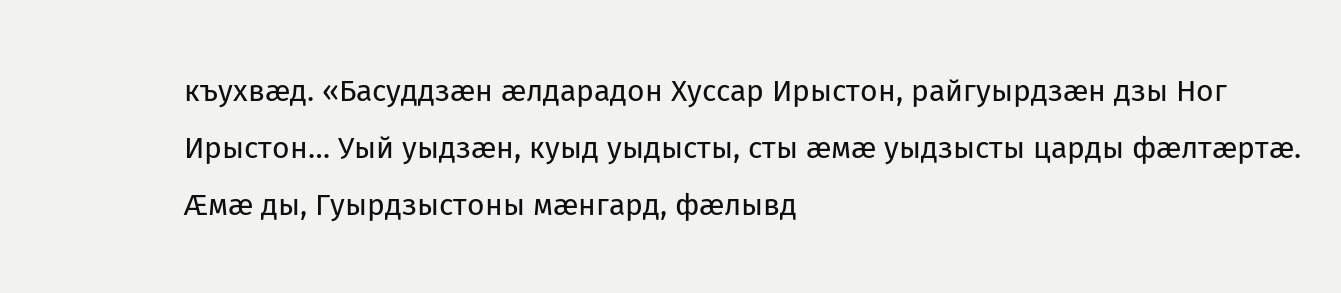къухвæд. «Басуддзæн æлдарадон Хуссар Ирыстон, райгуырдзæн дзы Ног Ирыстон… Уый уыдзæн, куыд уыдысты, сты æмæ уыдзысты царды фæлтæртæ. Æмæ ды, Гуырдзыстоны мæнгард, фæлывд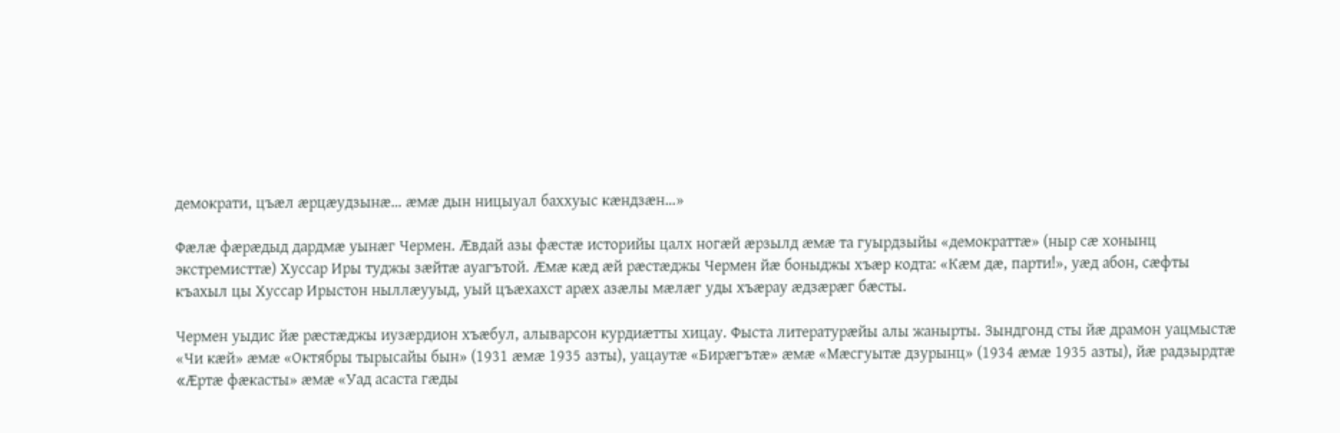демократи, цъæл æрцæудзынæ… æмæ дын ницыуал баххуыс кæндзæн…»

Фæлæ фæрæдыд дардмæ уынæг Чермен. Æвдай азы фæстæ историйы цалх ногæй æрзылд æмæ та гуырдзыйы «демократтæ» (ныр сæ хонынц экстремисттæ) Хуссар Иры туджы зæйтæ ауагътой. Æмæ кæд æй рæстæджы Чермен йæ боныджы хъæр кодта: «Кæм дæ, парти!», уæд абон, сæфты къахыл цы Хуссар Ирыстон ныллæууыд, уый цъæхахст арæх азæлы мæлæг уды хъæрау æдзæрæг бæсты.

Чермен уыдис йæ рæстæджы иузæрдион хъæбул, алыварсон курдиæтты хицау. Фыста литературæйы алы жанырты. Зындгонд сты йæ драмон уацмыстæ «Чи кæй» æмæ «Октябры тырысайы бын» (1931 æмæ 1935 азты), уацаутæ «Бирæгътæ» æмæ «Мæсгуытæ дзурынц» (1934 æмæ 1935 азты), йæ радзырдтæ «Æртæ фæкасты» æмæ «Уад асаста гæды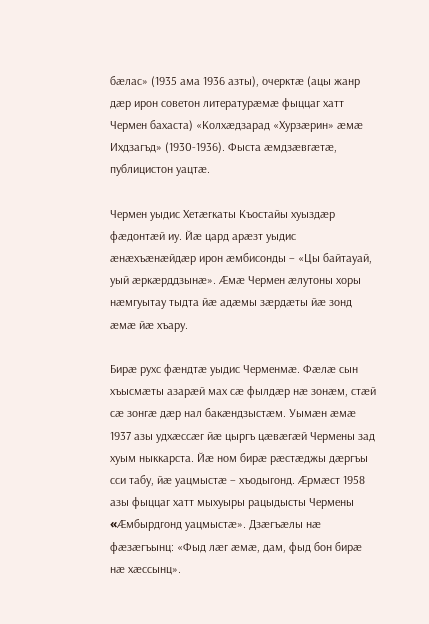бæлас» (1935 ама 1936 азты), очерктæ (ацы жанр дæр ирон советон литературæмæ фыццаг хатт Чермен бахаста) «Колхæдзарад «Хурзæрин» æмæ Ихдзагъд» (1930-1936). Фыста æмдзæвгæтæ, публицистон уацтæ.

Чермен уыдис Хетæгкаты Къостайы хуыздæр фæдонтæй иу. Йæ цард арæзт уыдис æнæхъæнæйдæр ирон æмбисонды – «Цы байтауай, уый æркæрддзынæ». Æмæ Чермен æлутоны хоры нæмгуытау тыдта йæ адæмы зæрдæты йæ зонд æмæ йæ хъару.

Бирæ рухс фæндтæ уыдис Черменмæ. Фæлæ сын хъысмæты азарæй мах сæ фылдæр нæ зонæм, стæй сæ зонгæ дæр нал бакæндзыстæм. Уымæн æмæ 1937 азы удхæссæг йæ цыргъ цæвæгæй Чермены зад хуым ныккарста. Йæ ном бирæ рæстæджы дæргъы сси табу, йæ уацмыстæ – хъодыгонд. Æрмæст 1958 азы фыццаг хатт мыхуыры рацыдысты Чермены «Æмбырдгонд уацмыстæ». Дзæгъæлы нæ фæзæгъынц: «Фыд лæг æмæ, дам, фыд бон бирæ нæ хæссынц».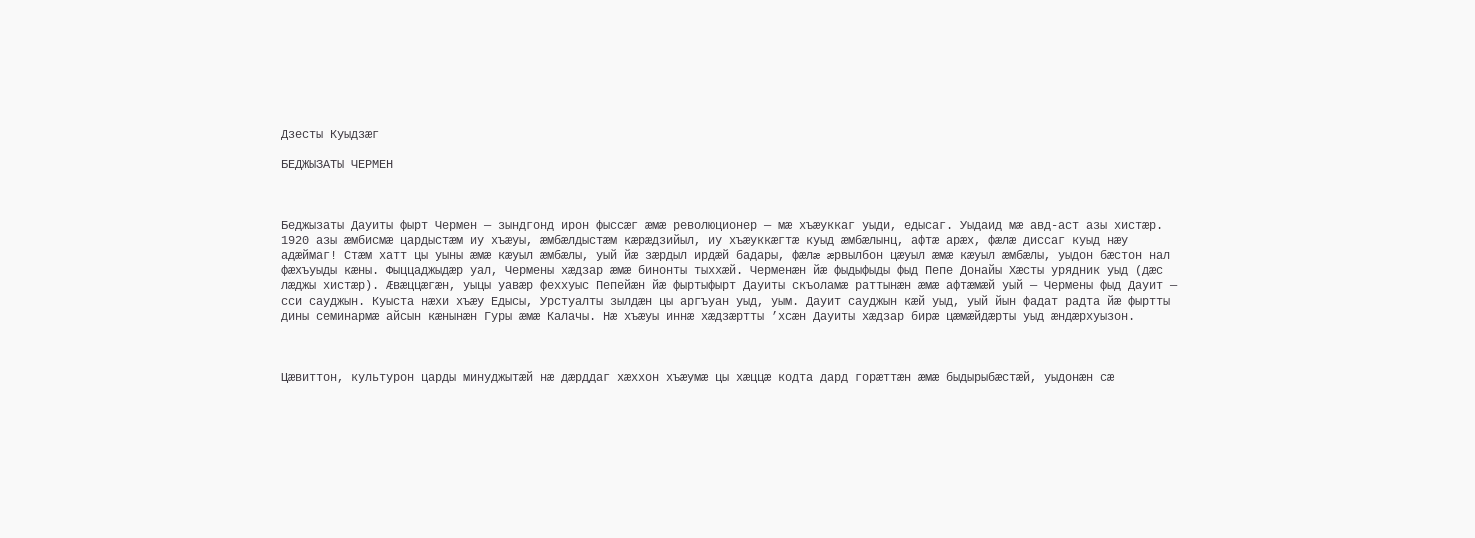Дзесты Куыдзæг

БЕДЖЫЗАТЫ ЧЕРМЕН



Беджызаты Дауиты фырт Чермен — зындгонд ирон фыссæг æмæ революционер — мæ хъæуккаг уыди, едысаг. Уыдаид мæ авд-аст азы хистæр. 1920 азы æмбисмæ цардыстæм иу хъæуы, æмбæлдыстæм кæрæдзийыл, иу хъæуккæгтæ куыд æмбæлынц, афтæ арæх, фæлæ диссаг куыд нæу адæймаг! Стæм хатт цы уыны æмæ кæуыл æмбæлы, уый йæ зæрдыл ирдæй бадары, фæлæ æрвылбон цæуыл æмæ кæуыл æмбæлы, уыдон бæстон нал фæхъуыды кæны. Фыццаджыдæр уал, Чермены хæдзар æмæ бинонты тыххæй. Черменæн йæ фыдыфыды фыд Пепе Донайы Хæсты урядник уыд (дæс лæджы хистæр). Æвæццæгæн, уыцы уавæр феххуыс Пепейæн йæ фыртыфырт Дауиты скъоламæ раттынæн æмæ афтæмæй уый — Чермены фыд Дауит — сси сауджын. Куыста нæхи хъæу Едысы, Урстуалты зылдæн цы аргъуан уыд, уым. Дауит сауджын кæй уыд, уый йын фадат радта йæ фыртты дины семинармæ айсын кæнынæн Гуры æмæ Калачы. Нæ хъæуы иннæ хæдзæртты ’хсæн Дауиты хæдзар бирæ цæмæйдæрты уыд æндæрхуызон.



Цæвиттон, культурон царды минуджытæй нæ дæрддаг хæххон хъæумæ цы хæццæ кодта дард горæттæн æмæ быдырыбæстæй, уыдонæн сæ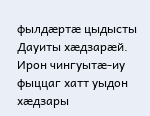фылдæртæ цыдысты Дауиты хæдзарæй. Ирон чингуытæ-иу фыццаг хатт уыдон хæдзары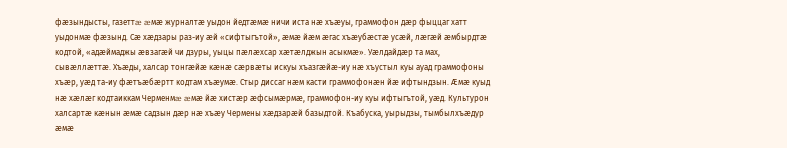фæзындысты, газеттæ æмæ журналтæ уыдон йедтæмæ ничи иста нæ хъæуы, граммофон дæр фыццаг хатт уыдонмæ фæзынд. Сæ хæдзары раз-иу æй «сифтыгътой», æмæ йæм æгас хъæубæстæ усæй, лæгæй æмбырдтæ кодтой, «адæймаджы æвзагæй чи дзуры, уыцы пæлæхсар хæтæлджын асыкмæ». Уæлдайдæр та мах, сывæллæттæ. Хъæды, халсар тонгæйæ кæнæ сæрвæты искуы хъазгæйæ-иу нæ хъустыл куы ауад граммофоны хъæр, уæд та-иу фæтъæбæртт кодтам хъæумæ. Стыр диссаг нæм касти граммофонæн йæ ифтындзын. Æмæ куыд нæ хæлæг кодтаиккам Черменмæ æмæ йæ хистæр æфсымæрмæ, граммофон-иу куы ифтыгътой, уæд. Культурон халсартæ кæнын æмæ садзын дæр нæ хъæу Чермены хæдзарæй базыдтой. Къабуска, уырыдзы, тымбылхъæдур æмæ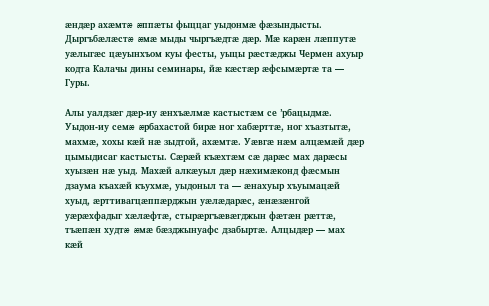æндæр ахæмтæ æппæты фыццаг уыдонмæ фæзындысты. Дыргъбæлæстæ æмæ мыды чыргъæдтæ дæр. Мæ карæн лæппутæ уæлыгæс цæуынхъом куы фесты, уыцы рæстæджы Чермен ахуыр кодта Калачы дины семинары, йæ кæстæр æфсымæртæ та — Гуры.

Алы уалдзæг дæр-иу æнхъæлмæ кастыстæм се ’рбацыдмæ. Уыдон-иу семæ æрбахастой бирæ ног хабæрттæ, ног хъазтытæ, махмæ, хохы кæй нæ зыдтой, ахæмтæ. Уæвгæ нæм алцæмæй дæр цымыдисаг кастысты. Сæрæй къæхтæм сæ дарæс мах дарæсы хуызæн нæ уыд. Махæй алкæуыл дæр нæхимæконд фæсмын дзаума къахæй къухмæ, уыдоныл та — æнахуыр хъуымацæй хуыд, æрттивагцæппæрджын уæлæдарæс, æнæзæнгой уæрæхфадыг хæлæфтæ, стырæргъæвæгджын фæтæн рæттæ, тъæпæн худтæ æмæ бæзджынуафс дзабыртæ. Алцыдæр — мах кæй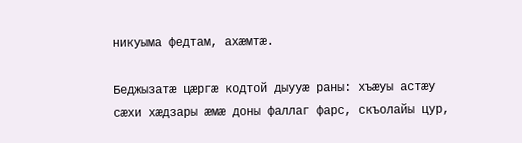никуыма федтам, ахæмтæ.

Беджызатæ цæргæ кодтой дыууæ раны: хъæуы астæу сæхи хæдзары æмæ доны фаллаг фарс, скъолайы цур,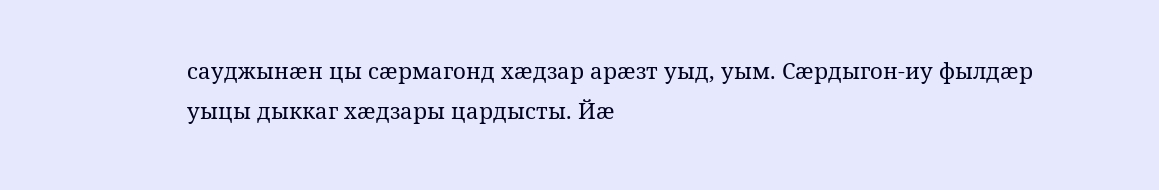сауджынæн цы сæрмагонд хæдзар арæзт уыд, уым. Сæрдыгон-иу фылдæр уыцы дыккаг хæдзары цардысты. Йæ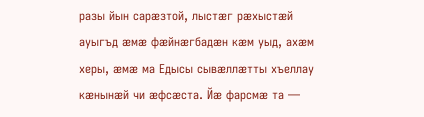разы йын сарæзтой, лыстæг рæхыстæй ауыгъд æмæ фæйнæгбадæн кæм уыд, ахæм херы, æмæ ма Едысы сывæллæтты хъеллау кæнынæй чи æфсæста. Йæ фарсмæ та —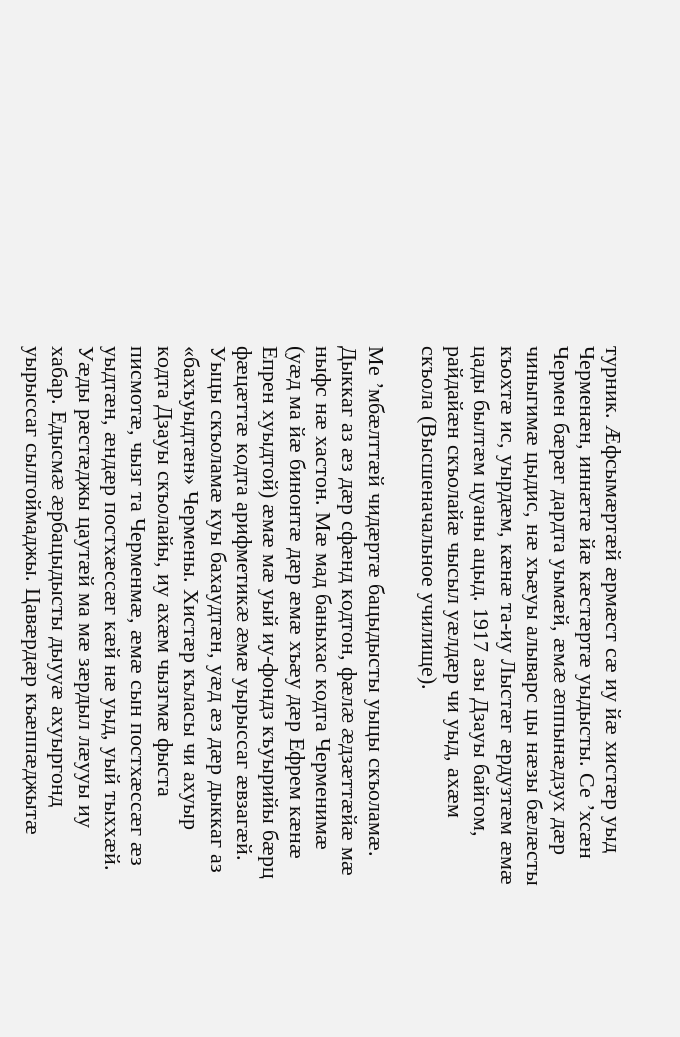турник. Æфсымæртæй æрмæст сæ иу йæ хистæр уыд Черменæн, иннæтæ йæ кæстæртæ уыдысты. Се ’хсæн Чермен бæрæг дардта уымæй, æмæ æппынæдзух дæр чиныгимæ цыдис, нæ хъæуы алыварс цы нæзы бæлæсты къохтæ ис, уырдæм, кæнæ та-иу Лыстæг æрдузтæм æмæ цады былтæм цуаны ацыд. 1917 азы Дзауы байгом, райдайæн скъолайæ чысыл уæлдæр чи уыд, ахæм скъола (Высшеначальное училище).

Ме ’мбæлттæй чидæртæ бацыдысты уыцы скъоламæ. Дыккаг аз æз дæр сфæнд кодтон, фæлæ æдзæттæйæ мæ ныфс нæ хастон. Мæ мад баныхас кодта Черменимæ (уæд ма йæ бинонтæ дæр æмæ хъæу дæр Ефрем кæнæ Епрен хуыдтой) æмæ мæ уый иу-фондз къуырийы бæрц фæцæттæ кодта арифметикæ æмæ уырыссаг æвзагæй. Уыцы скъоламæ куы бахаудтæн, уæд æз дæр дыккаг аз «бахъуыдтæн» Чермены. Хистæр къласы чи ахуыр кодта Дзауы скъолайы, иу ахæм чызгмæ фыста писмотæ, чызг та Черменмæ, æмæ сын постхæссæг æз уыдтæн, æндæр постхæссæг кæй нæ уыд, уый тыххæй. Уæды рæстæджы цаутæй ма мæ зæрдыл лæууы иу хабар. Едысмæ æрбацыдысты дыууæ ахуыргонд уырыссаг сылгоймаджы. Цавæрдæр къæппæджытæ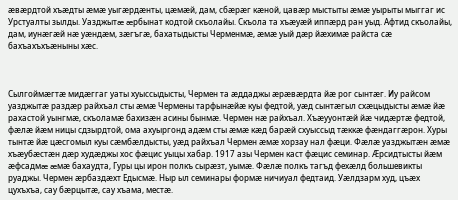æвæрдтой хъæдты æмæ уыгæрдæнты, цæмæй, дам, сбæрæг кæной, цавæр мыстыты æмæ уырыты мыггаг ис Урстуалты зылды. Уазджытæ æрбынат кодтой скъолайы. Скъола та хъæуæй иппæрд ран уыд. Афтид скъолайы, дам, иунæгæй нæ уæндæм, зæгъгæ, бахатыдысты Черменмæ, æмæ уый дæр йæхимæ райста сæ бахъахъхъæныны хæс.



Сылгоймæгтæ мидæггаг уаты хуыссыдысты, Чермен та æддаджы æрæвæрдта йæ рог сынтæг. Иу райсом уазджытæ раздæр райхъал сты æмæ Чермены тарфынæйæ куы федтой, уæд сынтæгыл схæцыдысты æмæ йæ рахастой уынгмæ, скъоламæ бахизæн асины бынмæ. Чермен нæ райхъал. Хъæууонтæй йæ чидæртæ федтой, фæлæ йæм ницы сдзырдтой, ома ахуыргонд адæм сты æмæ кæд барæй схуыссыд тæккæ фæндаггæрон. Хуры тынтæ йæ цæсгомыл куы сæмбæлдысты, уæд райхъал Чермен æмæ хорзау нал фæци. Фæлæ уазджытæн æмæ хъæубæстæн дæр худæджы хос фæцис уыцы хабар. 1917 азы Чермен каст фæцис семинар. Æрсидтысты йæм æфсадмæ æмæ бахаудта, Гуры цы ирон полкъ сырæзт, уымæ. Фæлæ полкъ тагъд фехæлд большевикты руаджы. Чермен æрбаздæхт Едысмæ. Ныр ыл семинары формæ ничиуал федтаид. Уæлдзарм худ, цъæх цухъхъа, сау бæрцытæ, сау хъама, местæ.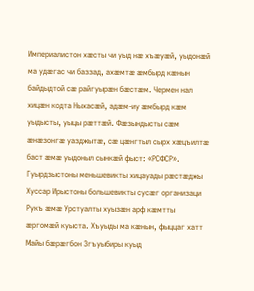Империалистон хæсты чи уыд нæ хъæуæй, уыдонæй ма удæгас чи баззад, ахæмтæ æмбырд кæнын байдыдтой сæ райгуырæн бæстæм. Чермен нал хицæн кодта Ныхасæй, адæм-иу æмбырд кæм уыдысты, уыцы рæттæй. Фæзындысты сæм æнæзонгæ уазджытæ, сæ цæнгтыл сырх хæцъилтæ баст æмæ уыдоныл сынкæй фыст: «РСФСР». Гуырдзыстоны меньшевикты хицауады рæстæджы Хуссар Ирыстоны большевикты сусæг организаци Рукъ æмæ Урстуалты хуызæн арф кæмтты æргомæй куыста. Хъуыды ма кæнын, фыццаг хатт Майы бæрæгбон Згъуыбиры куыд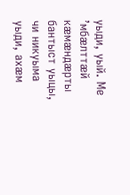уыди, уый. Ме ’мбæлттæй кæмæндæрты бантыст уыцы, чи никуыма уыди, ахæм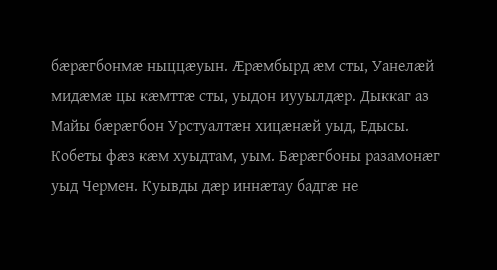бæрæгбонмæ ныццæуын. Æрæмбырд æм сты, Уанелæй мидæмæ цы кæмттæ сты, уыдон иууылдæр. Дыккаг аз Майы бæрæгбон Урстуалтæн хицæнæй уыд, Едысы. Кобеты фæз кæм хуыдтам, уым. Бæрæгбоны разамонæг уыд Чермен. Куывды дæр иннæтау бадгæ не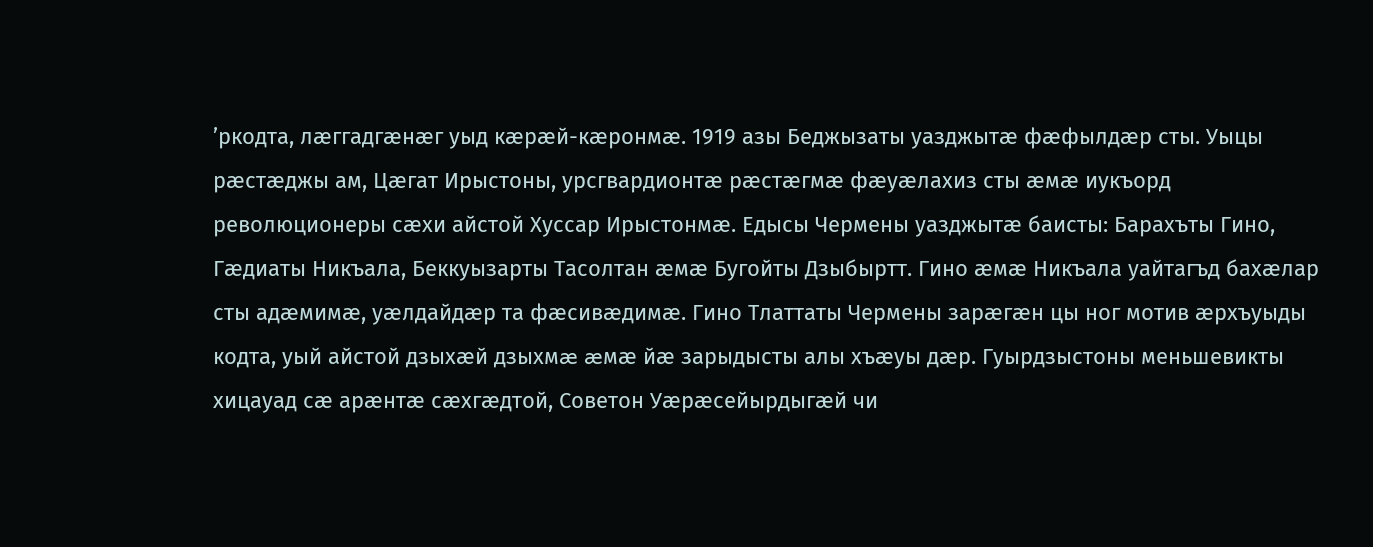’ркодта, лæггадгæнæг уыд кæрæй-кæронмæ. 1919 азы Беджызаты уазджытæ фæфылдæр сты. Уыцы рæстæджы ам, Цæгат Ирыстоны, урсгвардионтæ рæстæгмæ фæуæлахиз сты æмæ иукъорд революционеры сæхи айстой Хуссар Ирыстонмæ. Едысы Чермены уазджытæ баисты: Барахъты Гино, Гæдиаты Никъала, Беккуызарты Тасолтан æмæ Бугойты Дзыбыртт. Гино æмæ Никъала уайтагъд бахæлар сты адæмимæ, уæлдайдæр та фæсивæдимæ. Гино Тлаттаты Чермены зарæгæн цы ног мотив æрхъуыды кодта, уый айстой дзыхæй дзыхмæ æмæ йæ зарыдысты алы хъæуы дæр. Гуырдзыстоны меньшевикты хицауад сæ арæнтæ сæхгæдтой, Советон Уæрæсейырдыгæй чи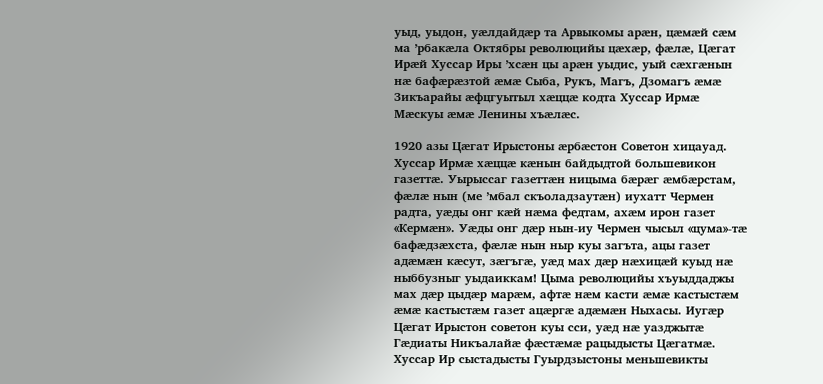уыд, уыдон, уæлдайдæр та Арвыкомы арæн, цæмæй сæм ма ’рбакæла Октябры революцийы цæхæр, фæлæ, Цæгат Ирæй Хуссар Иры ’хсæн цы арæн уыдис, уый сæхгæнын нæ бафæрæзтой æмæ Сыба, Рукъ, Магъ, Дзомагъ æмæ Зикъарайы æфцгуытыл хæццæ кодта Хуссар Ирмæ Мæскуы æмæ Ленины хъæлæс.

1920 азы Цæгат Ирыстоны æрбæстон Советон хицауад. Хуссар Ирмæ хæццæ кæнын байдыдтой большевикон газеттæ. Уырыссаг газеттæн ницыма бæрæг æмбæрстам, фæлæ нын (ме ’мбал скъоладзаутæн) иухатт Чермен радта, уæды онг кæй нæма федтам, ахæм ирон газет «Кермæн». Уæды онг дæр нын-иу Чермен чысыл «цума»-тæ бафæдзæхста, фæлæ нын ныр куы загъта, ацы газет адæмæн кæсут, зæгъгæ, уæд мах дæр нæхицæй куыд нæ ныббузныг уыдаиккам! Цыма революцийы хъуыддаджы мах дæр цыдæр марæм, афтæ нæм касти æмæ кастыстæм æмæ кастыстæм газет ацæргæ адæмæн Ныхасы. Иугæр Цæгат Ирыстон советон куы сси, уæд нæ уазджытæ Гæдиаты Никъалайæ фæстæмæ рацыдысты Цæгатмæ. Хуссар Ир сыстадысты Гуырдзыстоны меньшевикты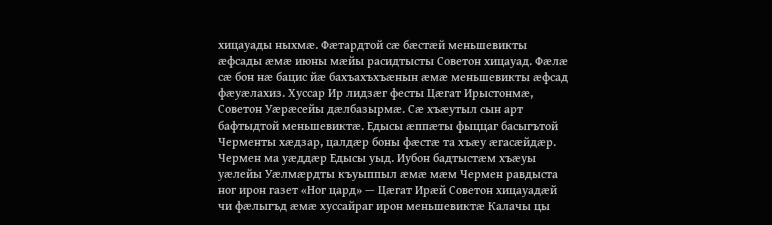хицауады ныхмæ. Фæтардтой сæ бæстæй меньшевикты æфсады æмæ июны мæйы расидтысты Советон хицауад. Фæлæ сæ бон нæ бацис йæ бахъахъхъæнын æмæ меньшевикты æфсад фæуæлахиз. Хуссар Ир лидзæг фесты Цæгат Ирыстонмæ, Советон Уæрæсейы дæлбазырмæ. Сæ хъæутыл сын арт бафтыдтой меньшевиктæ. Едысы æппæты фыццаг басыгътой Черменты хæдзар, цалдæр боны фæстæ та хъæу æгасæйдæр. Чермен ма уæддæр Едысы уыд. Иубон бадтыстæм хъæуы уæлейы Уæлмæрдты къуыппыл æмæ мæм Чермен равдыста ног ирон газет «Ног цард» — Цæгат Ирæй Советон хицауадæй чи фæлыгъд æмæ хуссайраг ирон меньшевиктæ Калачы цы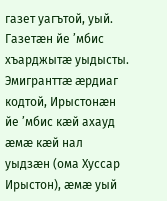газет уагътой, уый. Газетæн йе ’мбис хъарджытæ уыдысты. Эмигранттæ æрдиаг кодтой, Ирыстонæн йе ’мбис кæй ахауд æмæ кæй нал уыдзæн (ома Хуссар Ирыстон), æмæ уый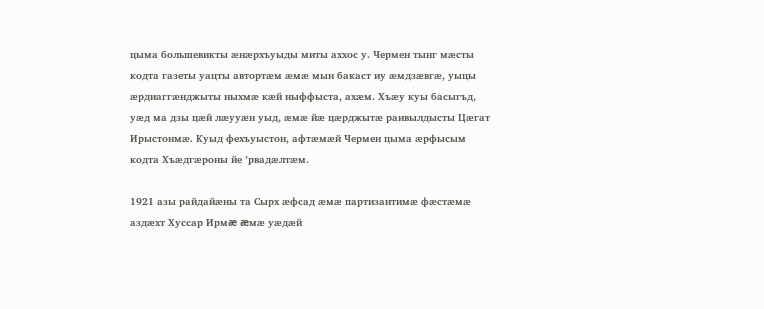цыма большевикты æнæрхъуыды миты аххос у. Чермен тынг мæсты кодта газеты уацты автортæм æмæ мын бакаст иу æмдзæвгæ, уыцы æрдиаггæнджыты ныхмæ кæй ныффыста, ахæм. Хъæу куы басыгъд, уæд ма дзы цæй лæууæн уыд, æмæ йæ цæрджытæ раивылдысты Цæгат Ирыстонмæ. Куыд фехъуыстон, афтæмæй Чермен цыма æрфысым кодта Хъæдгæроны йе ’рвадæлтæм.

1921 азы райдайæны та Сырх æфсад æмæ партизантимæ фæстæмæ аздæхт Хуссар Ирмæ æмæ уæдæй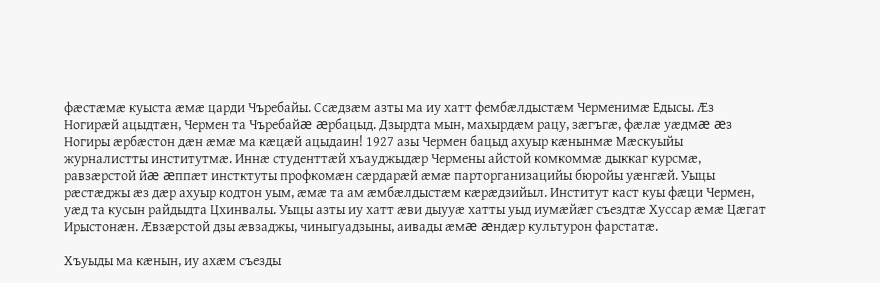фæстæмæ куыста æмæ царди Чъребайы. Ссæдзæм азты ма иу хатт фембæлдыстæм Черменимæ Едысы. Æз Ногирæй ацыдтæн, Чермен та Чъребайæ æрбацыд. Дзырдта мын, махырдæм рацу, зæгъгæ, фæлæ уæдмæ æз Ногиры æрбæстон дæн æмæ ма кæцæй ацыдаин! 1927 азы Чермен бацыд ахуыр кæнынмæ Мæскуыйы журналистты институтмæ. Иннæ студенттæй хъауджыдæр Чермены айстой комкоммæ дыккаг курсмæ, равзæрстой йæ æппæт инстктуты профкомæн сæрдарæй æмæ парторганизацийы бюройы уæнгæй. Уыцы рæстæджы æз дæр ахуыр кодтон уым, æмæ та ам æмбæлдыстæм кæрæдзийыл. Институт каст куы фæци Чермен, уæд та кусын райдыдта Цхинвалы. Уыцы азты иу хатт æви дыууæ хатты уыд иумæйæг съездтæ Хуссар æмæ Цæгат Ирыстонæн. Æвзæрстой дзы æвзаджы, чиныгуадзыны, аивады æмæ æндæр культурон фарстатæ.

Хъуыды ма кæнын, иу ахæм съезды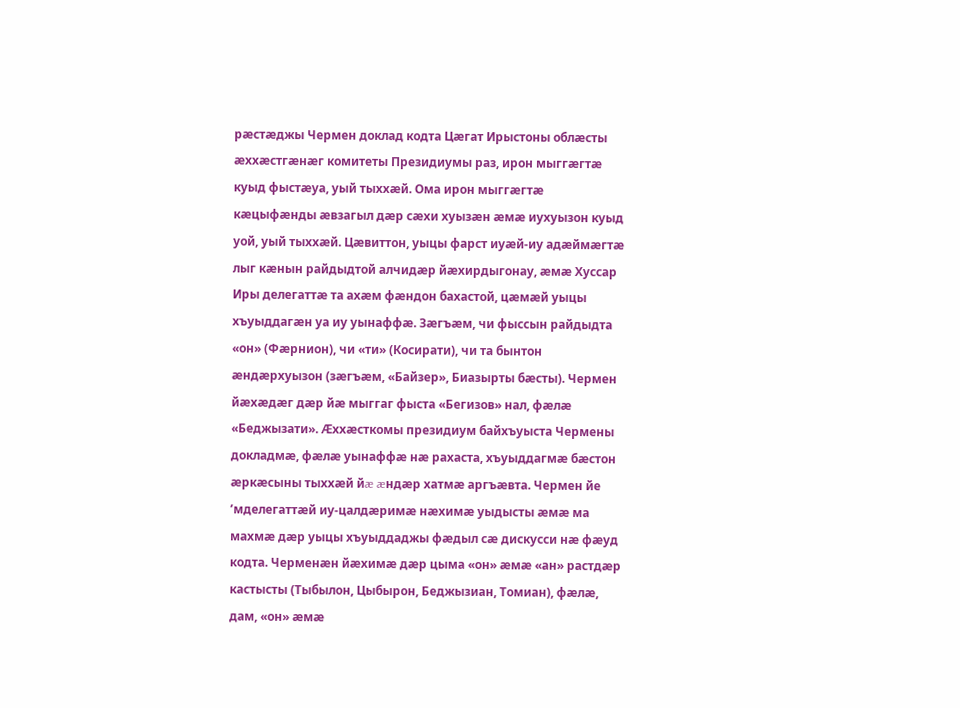рæстæджы Чермен доклад кодта Цæгат Ирыстоны облæсты æххæстгæнæг комитеты Президиумы раз, ирон мыггæгтæ куыд фыстæуа, уый тыххæй. Ома ирон мыггæгтæ кæцыфæнды æвзагыл дæр сæхи хуызæн æмæ иухуызон куыд уой, уый тыххæй. Цæвиттон, уыцы фарст иуæй-иу адæймæгтæ лыг кæнын райдыдтой алчидæр йæхирдыгонау, æмæ Хуссар Иры делегаттæ та ахæм фæндон бахастой, цæмæй уыцы хъуыддагæн уа иу уынаффæ. Зæгъæм, чи фыссын райдыдта «он» (Фæрнион), чи «ти» (Косирати), чи та бынтон æндæрхуызон (зæгъæм, «Байзер», Биазырты бæсты). Чермен йæхæдæг дæр йæ мыггаг фыста «Бегизов» нал, фæлæ «Беджызати». Æххæсткомы президиум байхъуыста Чермены докладмæ, фæлæ уынаффæ нæ рахаста, хъуыддагмæ бæстон æркæсыны тыххæй йæ æндæр хатмæ аргъæвта. Чермен йе ’мделегаттæй иу-цалдæримæ нæхимæ уыдысты æмæ ма махмæ дæр уыцы хъуыддаджы фæдыл сæ дискусси нæ фæуд кодта. Черменæн йæхимæ дæр цыма «он» æмæ «ан» растдæр кастысты (Тыбылон, Цыбырон, Беджызиан, Томиан), фæлæ, дам, «он» æмæ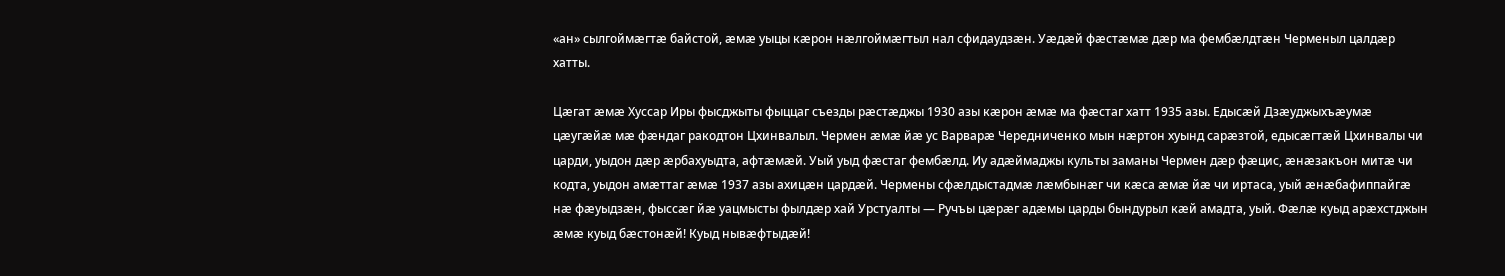«ан» сылгоймæгтæ байстой, æмæ уыцы кæрон нæлгоймæгтыл нал сфидаудзæн. Уæдæй фæстæмæ дæр ма фембæлдтæн Черменыл цалдæр хатты.

Цæгат æмæ Хуссар Иры фысджыты фыццаг съезды рæстæджы 1930 азы кæрон æмæ ма фæстаг хатт 1935 азы. Едысæй Дзæуджыхъæумæ цæугæйæ мæ фæндаг ракодтон Цхинвалыл. Чермен æмæ йæ ус Варварæ Чередниченко мын нæртон хуынд сарæзтой, едысæгтæй Цхинвалы чи царди, уыдон дæр æрбахуыдта, афтæмæй. Уый уыд фæстаг фембæлд. Иу адæймаджы культы заманы Чермен дæр фæцис, æнæзакъон митæ чи кодта, уыдон амæттаг æмæ 1937 азы ахицæн цардæй. Чермены сфæлдыстадмæ лæмбынæг чи кæса æмæ йæ чи иртаса, уый æнæбафиппайгæ нæ фæуыдзæн, фыссæг йæ уацмысты фылдæр хай Урстуалты — Ручъы цæрæг адæмы царды бындурыл кæй амадта, уый. Фæлæ куыд арæхстджын æмæ куыд бæстонæй! Куыд нывæфтыдæй!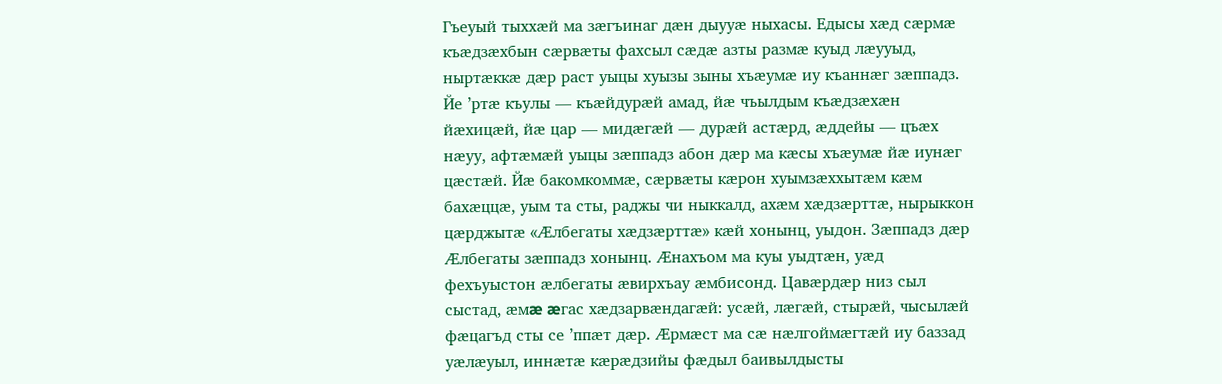Гъеуый тыххæй ма зæгъинаг дæн дыууæ ныхасы. Едысы хæд сæрмæ къæдзæхбын сæрвæты фахсыл сæдæ азты размæ куыд лæууыд, ныртæккæ дæр раст уыцы хуызы зыны хъæумæ иу къаннæг зæппадз. Йе ’ртæ къулы — къæйдурæй амад, йæ чъылдым къæдзæхæн йæхицæй, йæ цар — мидæгæй — дурæй астæрд, æддейы — цъæх нæуу, афтæмæй уыцы зæппадз абон дæр ма кæсы хъæумæ йæ иунæг цæстæй. Йæ бакомкоммæ, сæрвæты кæрон хуымзæххытæм кæм бахæццæ, уым та сты, раджы чи ныккалд, ахæм хæдзæрттæ, нырыккон цæрджытæ «Æлбегаты хæдзæрттæ» кæй хонынц, уыдон. Зæппадз дæр Æлбегаты зæппадз хонынц. Æнахъом ма куы уыдтæн, уæд фехъуыстон æлбегаты æвирхъау æмбисонд. Цавæрдæр низ сыл сыстад, æмæ æгас хæдзарвæндагæй: усæй, лæгæй, стырæй, чысылæй фæцагъд сты се ’ппæт дæр. Æрмæст ма сæ нæлгоймæгтæй иу баззад уæлæуыл, иннæтæ кæрæдзийы фæдыл баивылдысты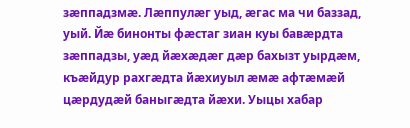зæппадзмæ. Лæппулæг уыд, æгас ма чи баззад, уый. Йæ бинонты фæстаг зиан куы бавæрдта зæппадзы, уæд йæхæдæг дæр бахызт уырдæм, къæйдур рахгæдта йæхиуыл æмæ афтæмæй цæрдудæй баныгæдта йæхи. Уыцы хабар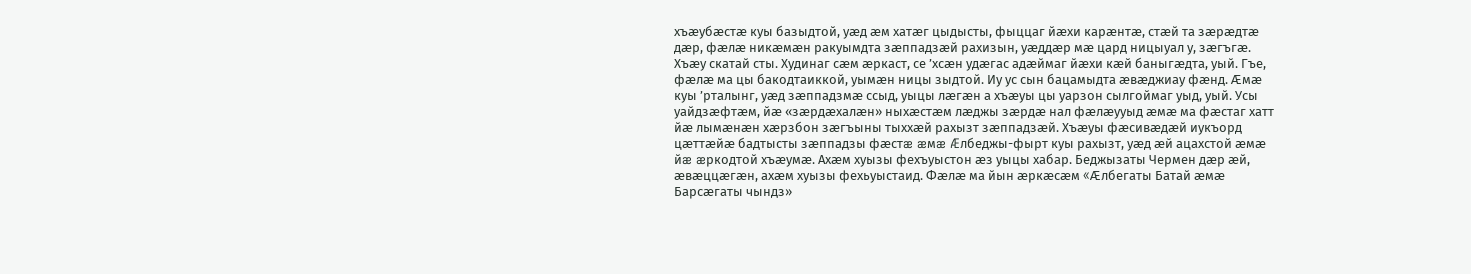хъæубæстæ куы базыдтой, уæд æм хатæг цыдысты, фыццаг йæхи карæнтæ, стæй та зæрæдтæ дæр, фæлæ никæмæн ракуымдта зæппадзæй рахизын, уæддæр мæ цард ницыуал у, зæгъгæ. Хъæу скатай сты. Худинаг сæм æркаст, се ’хсæн удæгас адæймаг йæхи кæй баныгæдта, уый. Гъе, фæлæ ма цы бакодтаиккой, уымæн ницы зыдтой. Иу ус сын бацамыдта æвæджиау фæнд. Æмæ куы ’рталынг, уæд зæппадзмæ ссыд, уыцы лæгæн а хъæуы цы уарзон сылгоймаг уыд, уый. Усы уайдзæфтæм, йæ «зæрдæхалæн» ныхæстæм лæджы зæрдæ нал фæлæууыд æмæ ма фæстаг хатт йæ лымæнæн хæрзбон зæгъыны тыххæй рахызт зæппадзæй. Хъæуы фæсивæдæй иукъорд цæттæйæ бадтысты зæппадзы фæстæ æмæ Æлбеджы-фырт куы рахызт, уæд æй ацахстой æмæ йæ æркодтой хъæумæ. Ахæм хуызы фехъуыстон æз уыцы хабар. Беджызаты Чермен дæр æй, æвæццæгæн, ахæм хуызы фехьуыстаид. Фæлæ ма йын æркæсæм «Æлбегаты Батай æмæ Барсæгаты чындз»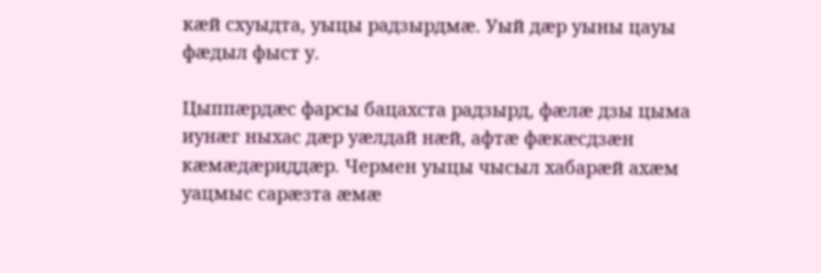кæй схуыдта, уыцы радзырдмæ. Уый дæр уыны цауы фæдыл фыст у.

Цыппæрдæс фарсы бацахста радзырд, фæлæ дзы цыма иунæг ныхас дæр уæлдай нæй, афтæ фæкæсдзæн кæмæдæриддæр. Чермен уыцы чысыл хабарæй ахæм уацмыс сарæзта æмæ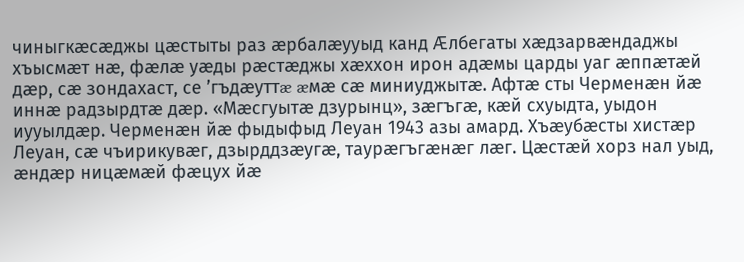чиныгкæсæджы цæстыты раз æрбалæууыд канд Æлбегаты хæдзарвæндаджы хъысмæт нæ, фæлæ уæды рæстæджы хæххон ирон адæмы царды уаг æппæтæй дæр, сæ зондахаст, се ’гъдæуттæ æмæ сæ миниуджытæ. Афтæ сты Черменæн йæ иннæ радзырдтæ дæр. «Мæсгуытæ дзурынц», зæгъгæ, кæй схуыдта, уыдон иууылдæр. Черменæн йæ фыдыфыд Леуан 1943 азы амард. Хъæубæсты хистæр Леуан, сæ чъирикувæг, дзырддзæугæ, таурæгъгæнæг лæг. Цæстæй хорз нал уыд, æндæр ницæмæй фæцух йæ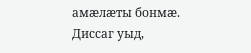амæлæты бонмæ. Диссаг уыд,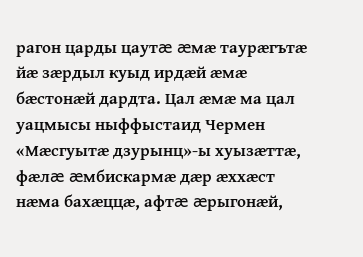рагон царды цаутæ æмæ таурæгътæ йæ зæрдыл куыд ирдæй æмæ бæстонæй дардта. Цал æмæ ма цал уацмысы ныффыстаид Чермен «Мæсгуытæ дзурынц»-ы хуызæттæ, фæлæ æмбискармæ дæр æххæст нæма бахæццæ, афтæ æрыгонæй,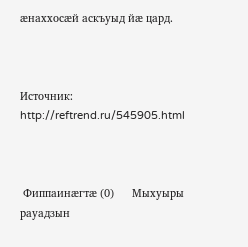æнаххосæй аскъуыд йæ цард.



Источник: http://reftrend.ru/545905.html



 Фиппаинæгтæ (0)      Мыхуыры рауадзын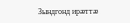Зындгонд ирæттæ